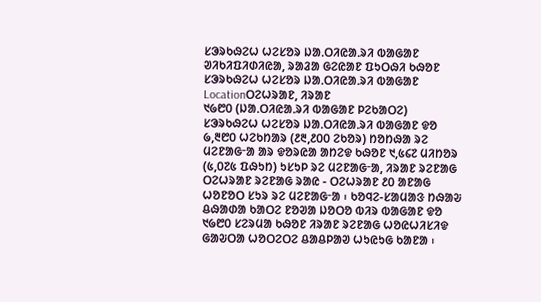ᱥᱳᱨᱠᱷᱮᱦ ᱦᱮᱥᱚᱨ ᱡᱟᱹᱛᱤᱭᱟᱹᱨᱤ ᱵᱟᱜᱟᱱ
ᱣᱤᱠᱤᱯᱤᱰᱤᱭᱟ, ᱨᱟᱲᱟ ᱜᱮᱭᱟᱱ ᱯᱩᱛᱷᱤ ᱠᱷᱚᱱ
ᱥᱳᱨᱠᱷᱮᱦ ᱦᱮᱥᱚᱨ ᱡᱟᱹᱛᱤᱭᱟᱹᱨᱤ ᱵᱟᱜᱟᱱ
Locationᱛᱮᱦᱨᱟᱱ, ᱤᱨᱟᱱ
᱑᱙᱘᱐ (ᱡᱟᱹᱛᱤᱭᱟᱹᱨᱤ ᱵᱟᱜᱟᱱ ᱞᱮᱠᱟᱛᱮ)
ᱥᱳᱨᱠᱷᱮᱦ ᱦᱮᱥᱚᱨ ᱡᱟᱹᱛᱤᱭᱟᱹᱨᱤ ᱵᱟᱜᱟᱱ ᱫᱚ ᱙,᱓᱘᱐ ᱦᱮᱠᱴᱟᱨ (᱒᱓,᱒᱐᱐ ᱮᱠᱚᱨ) ᱴᱚᱴᱷᱟ ᱨᱮ ᱢᱮᱱᱟᱜᱼᱟ ᱟᱨ ᱫᱚᱨᱭᱟ ᱟᱴᱮᱫ ᱠᱷᱚᱱ ᱑,᱕᱔᱗ ᱢᱤᱴᱚᱨ (᱕,᱐᱗᱕ ᱯᱷᱩᱴ) ᱩᱥᱩᱞ ᱨᱮ ᱢᱮᱱᱟᱜᱼᱟ, ᱤᱨᱟᱱ ᱨᱮᱱᱟᱜ ᱛᱮᱦᱨᱟᱱ ᱨᱮᱱᱟᱜ ᱨᱟᱭ - ᱛᱮᱦᱨᱟᱱ ᱒᱐ ᱟᱱᱟᱜ ᱦᱚᱱᱚᱛ ᱥᱩᱨ ᱨᱮ ᱢᱮᱱᱟᱜᱼᱟ ᱾ ᱠᱚᱧᱮ-ᱥᱟᱢᱟᱝ ᱴᱷᱟᱶ ᱪᱷᱟᱰᱟ ᱠᱟᱛᱮ ᱱᱚᱣᱟ ᱡᱚᱛᱚ ᱵᱤᱨ ᱵᱟᱜᱟᱱ ᱫᱚ ᱑᱙᱘᱐ ᱥᱮᱨᱢᱟ ᱠᱷᱚᱱ ᱤᱨᱟᱱ ᱨᱮᱱᱟᱜ ᱦᱚᱭᱦᱤᱥᱤᱫ ᱜᱟᱶᱛᱟ ᱦᱚᱛᱮᱛᱮ ᱪᱟᱪᱞᱟᱣ ᱦᱩᱭᱩᱜ ᱠᱟᱱᱟ ᱾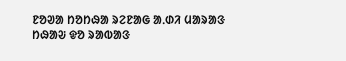ᱱᱚᱣᱟ ᱴᱚᱴᱷᱟ ᱨᱮᱱᱟᱜ ᱟᱹᱰᱤ ᱢᱟᱨᱟᱝ ᱴᱷᱟᱶ ᱫᱚ ᱨᱟᱵᱟᱝ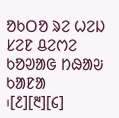ᱚᱠᱛᱚ ᱨᱮ ᱦᱮᱡ ᱥᱮᱱ ᱪᱮᱬᱮ ᱠᱚᱣᱟᱜ ᱴᱷᱟᱶ ᱠᱟᱱᱟ ᱾[᱒][᱓][᱔]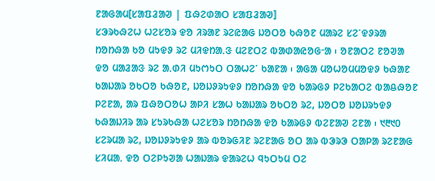ᱱᱟᱜᱟᱢ[ᱥᱟᱯᱲᱟᱣ | ᱯᱷᱮᱰᱟᱛ ᱥᱟᱯᱲᱟᱣ]
ᱥᱳᱨᱠᱷᱮᱦ ᱦᱮᱥᱚᱨ ᱫᱚ ᱤᱨᱟᱱ ᱨᱮᱭᱟᱜ ᱡᱚᱛᱚ ᱠᱷᱚᱱ ᱢᱟᱨᱮ ᱥᱮᱸᱫᱽᱨᱟ ᱴᱚᱴᱷᱟ ᱠᱚ ᱢᱩᱫᱽ ᱨᱮ ᱢᱤᱫᱴᱟᱹᱝ ᱢᱮᱱᱛᱮ ᱵᱟᱰᱟᱭᱚᱜᱼᱟ ᱾ ᱚᱱᱟᱛᱮ ᱱᱚᱣᱟ ᱫᱚ ᱢᱟᱲᱟᱝ ᱨᱮ ᱟᱹᱰᱤ ᱢᱩᱬᱩᱛ ᱛᱟᱦᱮᱸ ᱠᱟᱱᱟ ᱾ ᱟᱜᱟ ᱢᱚᱦᱚᱢᱢᱚᱫᱽ ᱠᱷᱟᱱ ᱠᱟᱡᱟᱨ ᱚᱠᱛᱚ ᱠᱷᱚᱱ, ᱡᱚᱡᱽᱨᱩᱫᱽ ᱴᱚᱴᱷᱟ ᱫᱚ ᱠᱟᱨᱜᱽ ᱞᱮᱠᱟᱛᱮ ᱵᱟᱪᱷᱚᱱ ᱞᱮᱱᱟ, ᱟᱨ ᱯᱷᱚᱛᱚᱦ ᱟᱞᱤ ᱥᱟᱦ ᱠᱟᱡᱟᱨ ᱚᱠᱛᱚ ᱨᱮ, ᱡᱚᱛᱚ ᱡᱚᱡᱨᱩᱫᱽ ᱠᱷᱟᱡᱤᱨ ᱟᱨ ᱥᱩᱨᱠᱷᱟ ᱦᱮᱥᱚᱨ ᱴᱚᱴᱷᱟ ᱫᱚ ᱠᱟᱨᱜᱽ ᱵᱮᱱᱟᱣ ᱮᱱᱟ ᱾ ᱑᱓᱑᱐ ᱥᱮᱨᱢᱟ ᱨᱮ, ᱡᱚᱡᱽᱨᱩᱫᱽ ᱟᱨ ᱵᱚᱨᱜᱤᱱ ᱨᱮᱱᱟᱜ ᱚᱛ ᱟᱨ ᱵᱳᱨᱳ ᱛᱟᱞᱟ ᱨᱮᱱᱟᱜ ᱥᱤᱢᱟᱹ ᱫᱚ ᱛᱮᱞᱩᱣᱟ ᱦᱟᱡᱟᱨ ᱫᱟᱨᱮᱦ ᱧᱩᱛᱩᱢ ᱛᱮ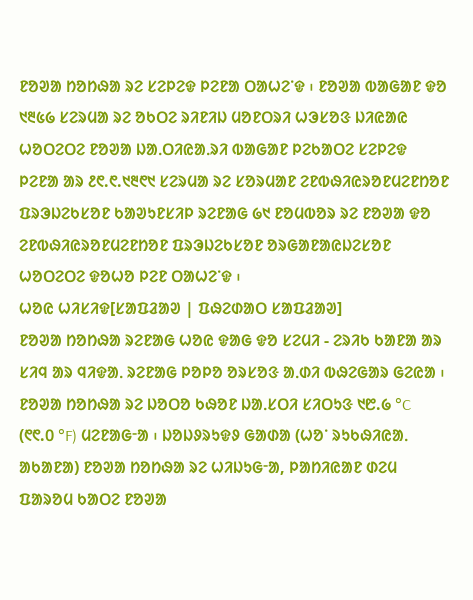ᱱᱚᱣᱟ ᱴᱚᱴᱷᱟ ᱨᱮ ᱥᱮᱞᱮᱫ ᱞᱮᱱᱟ ᱛᱟᱦᱮᱸᱫ ᱾ ᱱᱚᱣᱟ ᱵᱟᱜᱟᱱ ᱫᱚ ᱑᱓᱕᱙ ᱥᱮᱨᱢᱟ ᱨᱮ ᱚᱠᱛᱮ ᱨᱤᱱᱤᱡ ᱢᱚᱱᱛᱨᱤ ᱦᱳᱥᱚᱝ ᱡᱤᱭᱟᱭ ᱦᱚᱛᱮᱛᱮ ᱱᱚᱣᱟ ᱡᱟᱹᱛᱤᱭᱟᱹᱨᱤ ᱵᱟᱜᱟᱱ ᱞᱮᱠᱟᱛᱮ ᱥᱮᱞᱮᱫ ᱞᱮᱱᱟ ᱟᱨ ᱒᱖.᱖.᱑᱓᱖᱑ ᱥᱮᱨᱢᱟ ᱨᱮ ᱥᱚᱨᱢᱟᱱ ᱮᱱᱵᱷᱤᱭᱨᱚᱱᱢᱮᱱᱴᱚᱱ ᱯᱨᱳᱡᱮᱠᱥᱚᱱ ᱠᱟᱣᱩᱱᱥᱤᱞ ᱨᱮᱱᱟᱜ ᱙᱑ ᱱᱚᱢᱵᱚᱨ ᱨᱮ ᱱᱚᱣᱟ ᱫᱚ ᱮᱱᱵᱷᱤᱭᱨᱚᱱᱢᱮᱱᱴᱚᱱ ᱯᱨᱳᱡᱮᱠᱥᱚᱱ ᱚᱨᱜᱟᱱᱟᱭᱡᱮᱥᱚᱱ ᱦᱚᱛᱮᱛᱮ ᱫᱚᱦᱚ ᱞᱮᱱ ᱛᱟᱦᱮᱸᱫ ᱾
ᱦᱚᱭ ᱦᱤᱥᱤᱫ[ᱥᱟᱯᱲᱟᱣ | ᱯᱷᱮᱰᱟᱛ ᱥᱟᱯᱲᱟᱣ]
ᱱᱚᱣᱟ ᱴᱚᱴᱷᱟ ᱨᱮᱱᱟᱜ ᱦᱚᱭ ᱫᱟᱜ ᱫᱚ ᱥᱮᱢᱤ - ᱮᱨᱤᱠ ᱠᱟᱱᱟ ᱟᱨ ᱥᱤᱧ ᱟᱨ ᱧᱤᱫᱟᱹ ᱨᱮᱱᱟᱜ ᱞᱚᱞᱚ ᱚᱨᱥᱚᱝ ᱟᱹᱰᱤ ᱵᱷᱮᱜᱟᱨ ᱜᱮᱭᱟ ᱾ ᱱᱚᱣᱟ ᱴᱚᱴᱷᱟ ᱨᱮ ᱡᱚᱛᱚ ᱠᱷᱚᱱ ᱡᱟᱹᱥᱛᱤ ᱥᱤᱛᱩᱝ ᱑᱘.᱙ °C (᱖᱖.᱐ °F) ᱢᱮᱱᱟᱜᱼᱟ ᱾ ᱡᱚᱡᱽᱨᱩᱫᱽ ᱜᱟᱰᱟ (ᱦᱚᱸ ᱨᱩᱠᱷᱤᱭᱟᱹ ᱟᱠᱟᱱᱟ) ᱱᱚᱣᱟ ᱴᱚᱴᱷᱟ ᱨᱮ ᱦᱤᱡᱩᱜᱼᱟ, ᱞᱟᱴᱤᱭᱟᱱ ᱰᱮᱢ ᱯᱟᱨᱚᱢ ᱠᱟᱛᱮ ᱱᱚᱣᱟ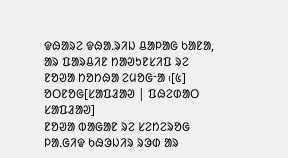ᱫᱷᱟᱨᱮ ᱫᱷᱟᱹᱨᱤᱡ ᱪᱟᱞᱟᱜ ᱠᱟᱱᱟ, ᱟᱨ ᱯᱟᱨᱪᱤᱱ ᱴᱟᱣᱩᱱᱥᱤᱯ ᱨᱮ ᱱᱚᱣᱟ ᱴᱚᱴᱷᱟ ᱮᱢᱚᱜᱼᱟ ᱾[᱕]
ᱚᱛᱱᱚᱜ[ᱥᱟᱯᱲᱟᱣ | ᱯᱷᱮᱰᱟᱛ ᱥᱟᱯᱲᱟᱣ]
ᱱᱚᱣᱟ ᱵᱟᱜᱟᱱ ᱨᱮ ᱥᱮᱴᱮᱨᱚᱜ ᱞᱟᱹᱜᱤᱫ ᱠᱷᱳᱡᱤᱨ ᱨᱳᱰ ᱟᱨ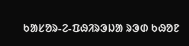ᱠᱟᱥᱚᱨ-ᱮ-ᱯᱷᱤᱨᱳᱡᱟ ᱨᱳᱰ ᱠᱷᱚᱱ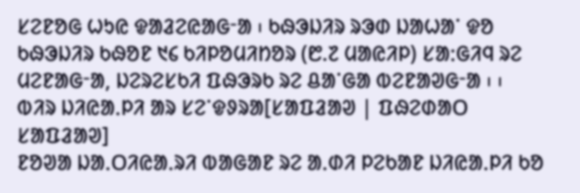ᱥᱮᱱᱚᱜ ᱦᱩᱭ ᱫᱟᱲᱮᱭᱟᱜᱼᱟ ᱾ ᱠᱷᱳᱡᱤᱨ ᱨᱳᱰ ᱡᱟᱦᱟᱸ ᱫᱚ ᱠᱷᱳᱡᱤᱨ ᱠᱷᱚᱱ ᱑᱔ ᱠᱤᱞᱚᱢᱤᱴᱚᱨ (᱘.᱗ ᱢᱟᱭᱤᱞ) ᱥᱟᱺᱜᱤᱧ ᱨᱮ ᱢᱮᱱᱟᱜᱼᱟ, ᱡᱮᱨᱮᱥᱠᱤ ᱯᱷᱳᱨᱠ ᱨᱮ ᱪᱟᱸᱜᱟ ᱵᱮᱱᱟᱣᱜᱼᱟ ᱾ ᱾
ᱵᱤᱨ ᱡᱤᱭᱟᱹᱞᱤ ᱟᱨ ᱥᱮᱸᱫᱽᱨᱟ[ᱥᱟᱯᱲᱟᱣ | ᱯᱷᱮᱰᱟᱛ ᱥᱟᱯᱲᱟᱣ]
ᱱᱚᱣᱟ ᱡᱟᱹᱛᱤᱭᱟᱹᱨᱤ ᱵᱟᱜᱟᱱ ᱨᱮ ᱟᱹᱰᱤ ᱞᱮᱠᱟᱱ ᱡᱤᱭᱟᱹᱞᱤ ᱠᱚ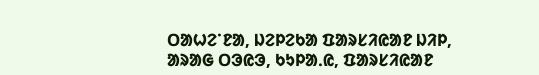ᱛᱟᱦᱮᱸᱱᱟ, ᱡᱮᱞᱮᱠᱟ ᱯᱟᱨᱥᱤᱭᱟᱱ ᱡᱤᱞ, ᱟᱨᱟᱜ ᱛᱳᱭᱳ, ᱠᱩᱞᱟᱹᱭ, ᱯᱟᱨᱥᱤᱭᱟᱱ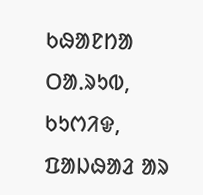ᱠᱷᱟᱱᱴᱟ ᱛᱟᱹᱨᱩᱵ, ᱠᱩᱬᱤᱫ, ᱯᱟᱡᱷᱟᱲ ᱟᱨ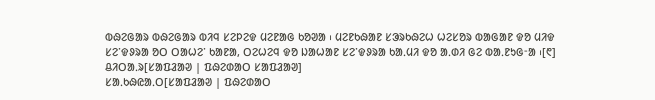ᱵᱷᱮᱜᱟᱨ ᱵᱷᱮᱜᱟᱨ ᱵᱤᱧ ᱥᱮᱞᱮᱫ ᱢᱮᱱᱟᱜ ᱠᱚᱣᱟ ᱾ ᱢᱮᱱᱠᱷᱟᱱ ᱥᱳᱨᱠᱷᱮᱦ ᱦᱮᱥᱚᱨ ᱵᱟᱜᱟᱱ ᱫᱚ ᱢᱤᱫ ᱥᱮᱸᱫᱽᱨᱟ ᱚᱛ ᱛᱟᱦᱮᱸ ᱠᱟᱱᱟ, ᱛᱮᱦᱮᱧ ᱫᱚ ᱡᱟᱦᱟᱱ ᱥᱮᱸᱫᱽᱨᱟ ᱠᱟᱹᱢᱤ ᱫᱚ ᱟᱹᱰᱤ ᱜᱮ ᱵᱟᱹᱱᱩᱜᱼᱟ ᱾[᱖]
ᱪᱤᱛᱟᱹᱨ[ᱥᱟᱯᱲᱟᱣ | ᱯᱷᱮᱰᱟᱛ ᱥᱟᱯᱲᱟᱣ]
ᱥᱟᱹᱠᱷᱭᱟᱹᱛ[ᱥᱟᱯᱲᱟᱣ | ᱯᱷᱮᱰᱟᱛ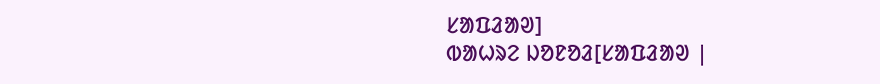ᱥᱟᱯᱲᱟᱣ]
ᱵᱟᱦᱨᱮ ᱡᱚᱱᱚᱲ[ᱥᱟᱯᱲᱟᱣ |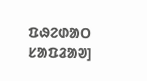ᱯᱷᱮᱰᱟᱛ ᱥᱟᱯᱲᱟᱣ]